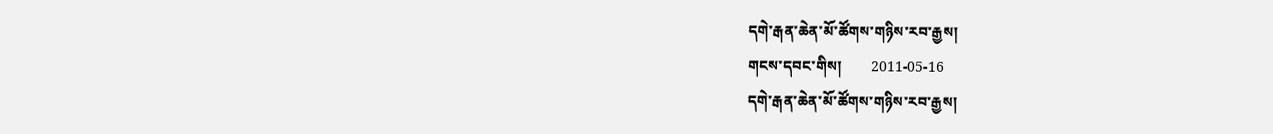དགེ་རྒན་ཆེན་མོ་ཚོགས་གཉིས་རབ་རྒྱས།
གངས་དབང་གིས།        2011-05-16
དགེ་རྒན་ཆེན་མོ་ཚོགས་གཉིས་རབ་རྒྱས།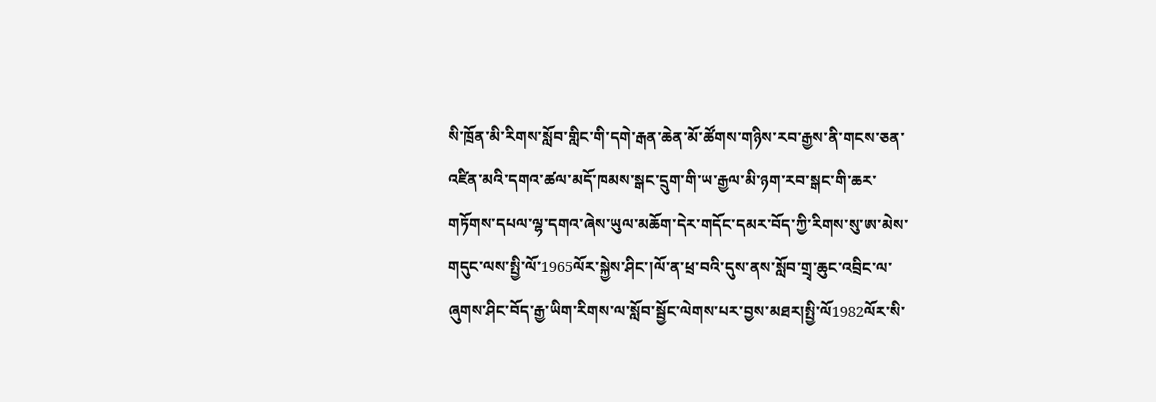སི་ཁྲོན་མི་རིགས་སློབ་གླིང་གི་དགེ་རྒན་ཆེན་མོ་ཚོགས་གཉིས་རབ་རྒྱས་ནི་གངས་ཅན་འཛིན་མའི་དགའ་ཚལ་མདོ་ཁམས་སྒང་དྲུག་གི་ཡ་རྒྱལ་མི་ཉག་རབ་སྒང་གི་ཆར་གཏོགས་དཔལ་ལྷ་དགའ་ཞེས་ཡུལ་མཆོག་དེར་གདོང་དམར་བོད་ཀྱི་རིགས་སུ་ཨ་མེས་གདུང་ལས་སྤྱི་ལོ་1965ལོར་སྐྱེས་ཤིང་།ལོ་ན་ཕྲ་བའི་དུས་ནས་སློབ་གྲྭ་ཆུང་འབྲིང་ལ་ཞུགས་ཤིང་བོད་རྒྱ་ཡིག་རིགས་ལ་སློབ་སྦྱོང་ལེགས་པར་བྱས་མཐར།སྤྱི་ལོ1982ལོར་སི་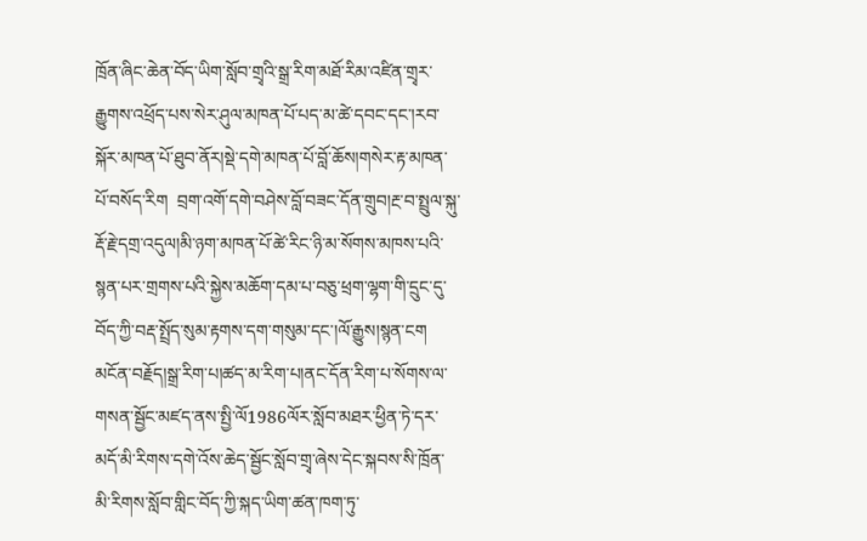ཁྲོན་ཞིང་ཆེན་བོད་ཡིག་སློབ་གྲྭའི་སྒྲ་རིག་མཐོ་རིམ་འཛིན་གྲྭར་རྒྱུགས་འཕྲོད་པས་སེར་ཤུལ་མཁན་པོ་པད་མ་ཚེ་དབང་དང་།རབ་སྐོར་མཁན་པོ་ཐུབ་ནོར།སྡེ་དགེ་མཁན་པོ་བློ་ཆོས།གསེར་རྟ་མཁན་པོ་བསོད་རིག  བྲག་འགོ་དགེ་བཤེས་བློ་བཟང་དོན་གྲུབ།རྔ་བ་སྤྲུལ་སྐུ་རྡོ་རྗེ་དགྲ་འདུལ།མི་ཉག་མཁན་པོ་ཚེ་རིང་ཉི་མ་སོགས་མཁས་པའི་སྙན་པར་གྲགས་པའི་སྐྱེས་མཆོག་དམ་པ་བཅུ་ཕྲག་ལྷག་གི་དྲུང་དུ་བོད་ཀྱི་བརྡ་སྤྲོད་སུམ་རྟགས་དག་གསུམ་དང་།ལོ་རྒྱུས།སྙན་ངག མངོན་བརྗོད།སྒྲ་རིག་པ།ཚད་མ་རིག་པ།ནང་དོན་རིག་པ་སོགས་ལ་གསན་སྦྱོང་མཛད་ནས་སྤྱི་ལོ1986ལོར་སློབ་མཐར་ཕྱིན་ཏེ་དར་མདོ་མི་རིགས་དགེ་འོས་ཆེད་སྦྱོང་སློབ་གྲྭ་ཞེས་དེང་སྐབས་སི་ཁྲོན་མི་རིགས་སློབ་གླིང་བོད་ཀྱི་སྐད་ཡིག་ཚན་ཁག་ཏུ་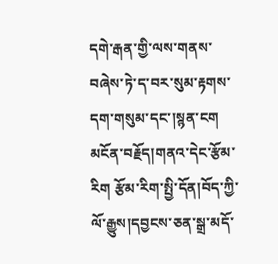དགེ་རྒན་གྱི་ལས་གནས་བཞེས་ཏེ་ད་བར་སུམ་རྟགས་དག་གསུམ་དང་།སྙན་ངག མངོན་བརྗོད།གནའ་དེང་རྩོམ་རིག རྩོམ་རིག་སྤྱི་དོན།བོད་ཀྱི་ལོ་རྒྱུས།དབྱངས་ཅན་སྒྲ་མདོ་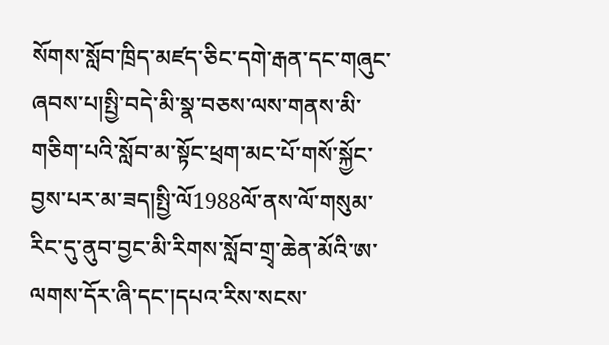སོགས་སློབ་ཁྲིད་མཛད་ཅིང་དགེ་རྒན་དང་གཞུང་ཞབས་པ།སྤྱི་བདེ་མི་སྣ་བཅས་ལས་གནས་མི་གཅིག་པའི་སློབ་མ་སྟོང་ཕྲག་མང་པོ་གསོ་སྐྱོང་བྱས་པར་མ་ཟད།སྤྱི་ལོ1988ལོ་ནས་ལོ་གསུམ་རིང་དུ་ནུབ་བྱང་མི་རིགས་སློབ་གྲྭ་ཆེན་མོའི་ཨ་ལགས་དོར་ཞི་དང་།དཔའ་རིས་སངས་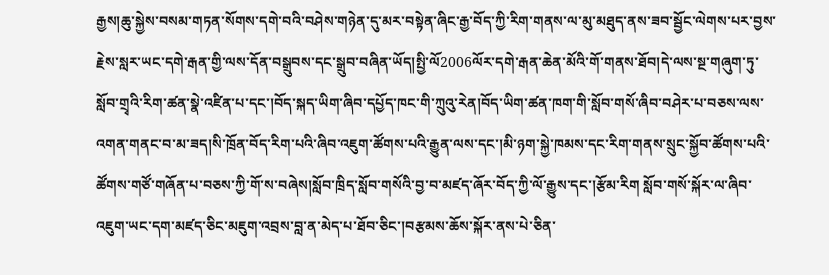རྒྱས།ཆུ་སྐྱེས་བསམ་གཏན་སོགས་དགེ་བའི་བཤེས་གཉེན་དུ་མར་བསྟེན་ཞིང་རྒྱ་བོད་ཀྱི་རིག་གནས་ལ་མུ་མཐུད་ནས་ཟབ་སྦྱོང་ལེགས་པར་བྱས་རྗེས་སླར་ཡང་དགེ་རྒན་གྱི་ལས་དོན་བསྒྲུབས་དང་སྒྲུབ་བཞིན་ཡོད།སྤྱི་ལོ2006ལོར་དགེ་རྒན་ཆེན་མོའི་གོ་གནས་ཐོབ།དེ་ལས་སྔ་གཞུག་ཏུ་སློབ་གྲྭའི་རིག་ཚན་སྣེ་འཛིན་པ་དང་།བོད་སྐད་ཡིག་ཞིབ་དཔྱོད་ཁང་གི་ཀྲུའུ་རེན།བོད་ཡིག་ཚན་ཁག་གི་སློབ་གསོ་ཞིབ་བཤེར་པ་བཅས་ལས་འགན་གནང་བ་མ་ཟད།སི་ཁྲོན་བོད་རིག་པའི་ཞིབ་འཇུག་ཚོགས་པའི་རྒྱུན་ལས་དང་།མི་ཉག་སྐྱེ་ཁམས་དང་རིག་གནས་སྲུང་སྐྱོབ་ཚོགས་པའི་ཚོགས་གཙོ་གཞོན་པ་བཅས་ཀྱི་གོ་ས་བཞེས།སློབ་ཁྲིད་སློབ་གསོའི་བྱ་བ་མཛད་ཞོར་བོད་ཀྱི་ལོ་རྒྱུས་དང་།རྩོམ་རིག སློབ་གསོ་སྐོར་ལ་ཞིབ་འཇུག་ཡང་དག་མཛད་ཅིང་མཇུག་འབྲས་བླ་ན་མེད་པ་ཐོབ་ཅིང་།བརྩམས་ཆོས་སྐོར་ནས་པེ་ཅིན་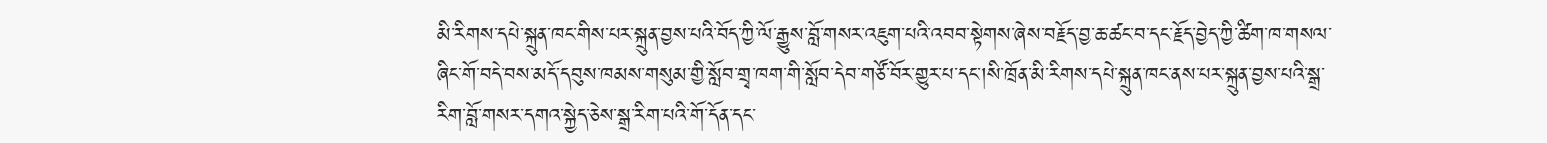མི་རིགས་དཔེ་སྐྲུན་ཁང་གིས་པར་སྐྲུན་བྱས་པའི་བོད་ཀྱི་ལོ་རྒྱུས་བློ་གསར་འཇུག་པའི་འབབ་སྟེགས་ཞེས་བརྗོད་བྱ་ཆ་ཚང་བ་དང་རྗོད་བྱེད་ཀྱི་ཚིག་ཁ་གསལ་ཞིང་གོ་བདེ་བས་མདོ་དབུས་ཁམས་གསུམ་གྱི་སློབ་གྲྭ་ཁག་གི་སློབ་དེབ་གཙོ་བོར་གྱུར་པ་དང་།སི་ཁྲོན་མི་རིགས་དཔེ་སྐྲུན་ཁང་ནས་པར་སྐྲུན་བྱས་པའི་སྒྲ་རིག་བློ་གསར་དགའ་སྐྱེད་ཅེས་སྒྲ་རིག་པའི་གོ་དོན་དང་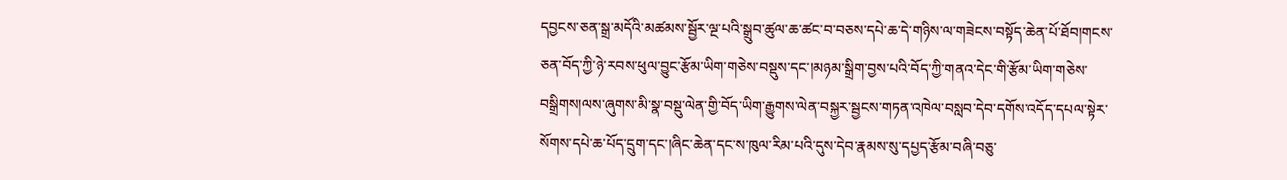དབྱངས་ཅན་སྒྲ་མདོའི་མཚམས་སྦྱོར་ལྔ་པའི་སྒྲུབ་ཚུལ་ཆ་ཚང་བ་བཅས་དཔེ་ཆ་དེ་གཉིས་ལ་གཟེངས་བསྟོད་ཆེན་པོ་ཐོབ།གངས་ཅན་བོད་ཀྱི་ཉེ་རབས་ཕུལ་བྱུང་རྩོམ་ཡིག་གཅེས་བསྡུས་དང་།མཉམ་སྒྲིག་བྱས་པའི་བོད་ཀྱི་གནའ་དེང་གི་རྩོམ་ཡིག་གཅེས་བསྒྲིགས།ལས་ཞུགས་མི་སྣ་བསྡུ་ལེན་གྱི་བོད་ཡིག་རྒྱུགས་ལེན་བསྐྱར་སྦྱངས་གཏན་འཁེལ་བསླབ་དེབ་དགོས་འདོད་དཔལ་སྟེར་སོགས་དཔེ་ཆ་པོད་དྲུག་དང་།ཞིང་ཆེན་དང་ས་ཁུལ་རིམ་པའི་དུས་དེབ་རྣམས་སུ་དཔྱད་རྩོམ་བཞི་བཅུ་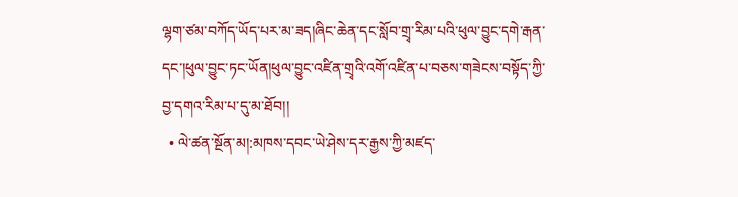ལྷག་ཙམ་བཀོད་ཡོད་པར་མ་ཟད།ཞིང་ཆེན་དང་སློབ་གྲྭ་རིམ་པའི་ཕུལ་བྱུང་དགེ་རྒན་དང་།ཕུལ་བྱུང་ཏང་ཡོན།ཕུལ་བྱུང་འཛིན་གྲྭའི་འགོ་འཛིན་པ་བཅས་གཟེངས་བསྟོད་ཀྱི་བྱ་དགའ་རིམ་པ་དུ་མ་ཐོབ།།
  • ལེ་ཚན་སྔོན་མ།:མཁས་དབང་ཡེ་ཤེས་དར་རྒྱས་ཀྱི་མཛད་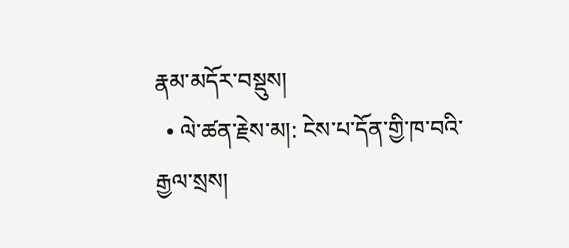རྣམ་མདོར་བསྡུས།
  • ལེ་ཚན་རྗེས་མ།: ངེས་པ་དོན་གྱི་ཁ་བའི་རྒྱལ་སྲས།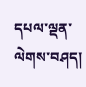དཔལ་ལྡན་ལེགས་བཤད།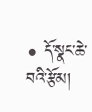• དོ་སྣང་ཆེ་བའི་རྩོམ།